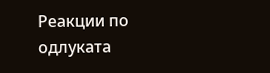Реакции по одлуката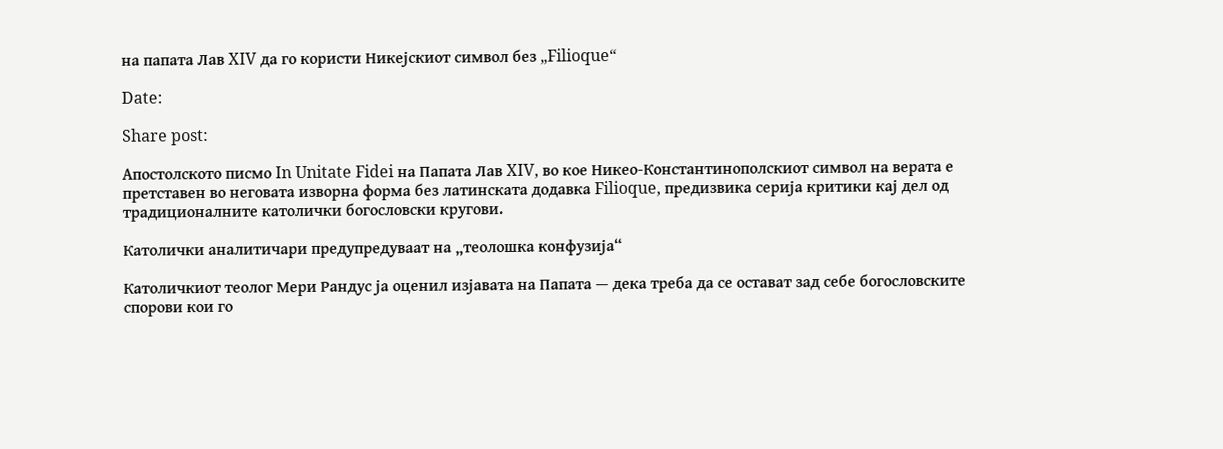на папата Лав XIV да го користи Никејскиот символ без „Filioque“

Date:

Share post:

Апостолското писмо In Unitate Fidei на Папата Лав XIV, во кое Никео-Константинополскиот символ на верата е претставен во неговата изворна форма без латинската додавка Filioque, предизвика серија критики кај дел од традиционалните католички богословски кругови.

Католички аналитичари предупредуваат на „теолошка конфузија“

Католичкиот теолог Мери Рандус ја оценил изјавата на Папата — дека треба да се остават зад себе богословските спорови кои го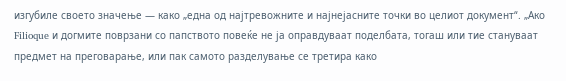изгубиле своето значење — како „една од најтревожните и најнејасните точки во целиот документ“. „Ако Filioque и догмите поврзани со папството повеќе не ја оправдуваат поделбата, тогаш или тие стануваат предмет на преговарање, или пак самото разделување се третира како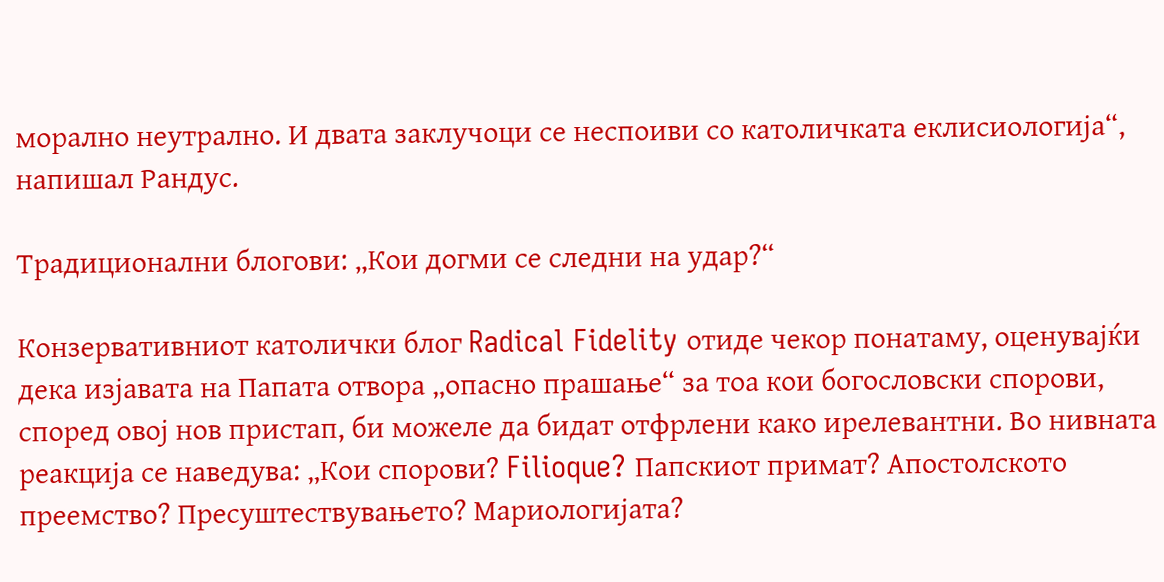морално неутрално. И двата заклучоци се неспоиви со католичката еклисиологија“, напишал Рандус.

Традиционални блогови: „Кои догми се следни на удар?“

Конзервативниот католички блог Radical Fidelity отиде чекор понатаму, оценувајќи дека изјавата на Папата отвора „опасно прашање“ за тоа кои богословски спорови, според овој нов пристап, би можеле да бидат отфрлени како ирелевантни. Во нивната реакција се наведува: „Кои спорови? Filioque? Папскиот примат? Апостолското преемство? Пресуштествувањето? Мариологијата?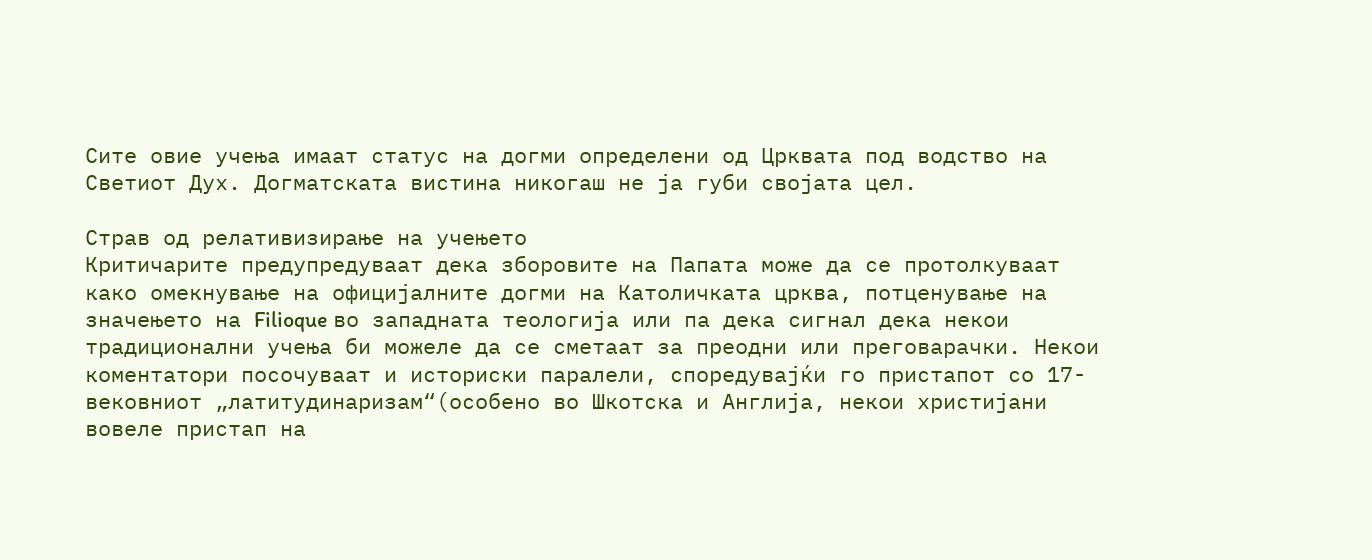Сите овие учења имаат статус на догми определени од Црквата под водство на Светиот Дух. Догматската вистина никогаш не ја губи својата цел.

Страв од релативизирање на учењето
Критичарите предупредуваат дека зборовите на Папата може да се протолкуваат како омекнување на официјалните догми на Католичката црква, потценување на значењето на Filioque во западната теологија или па дека сигнал дека некои традиционални учења би можеле да се сметаат за преодни или преговарачки. Некои коментатори посочуваат и историски паралели, споредувајќи го пристапот со 17-вековниот „латитудинаризам“(особено во Шкотска и Англија, некои христијани вовеле пристап на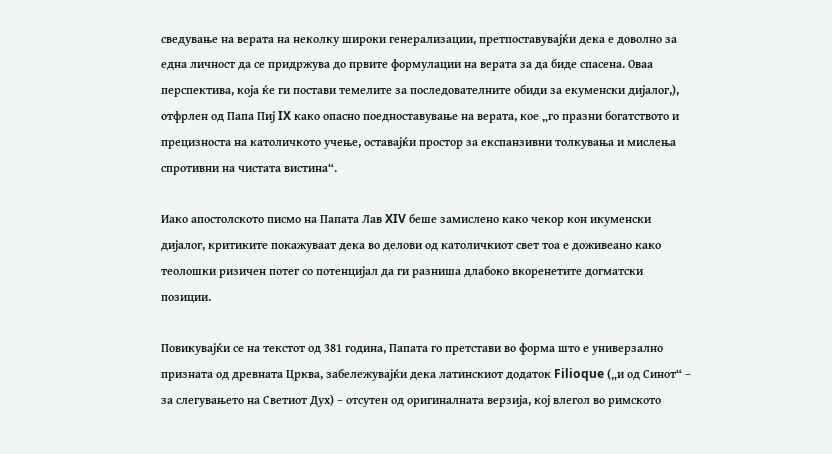сведување на верата на неколку широки генерализации, претпоставувајќи дека е доволно за една личност да се придржува до првите формулации на верата за да биде спасена. Оваа перспектива, која ќе ги постави темелите за последователните обиди за екуменски дијалог,), отфрлен од Папа Пиј IX како опасно поедноставување на верата, кое „го празни богатството и прецизноста на католичкото учење, оставајќи простор за експанзивни толкувања и мислења спротивни на чистата вистина“.

Иако апостолското писмо на Папата Лав XIV беше замислено како чекор кон икуменски дијалог, критиките покажуваат дека во делови од католичкиот свет тоа е доживеано како теолошки ризичен потег со потенцијал да ги разниша длабоко вкоренетите догматски позиции.

Повикувајќи се на текстот од 381 година, Папата го претстави во форма што е универзално призната од древната Црква, забележувајќи дека латинскиот додаток Filioque („и од Синот“ – за слегувањето на Светиот Дух) – отсутен од оригиналната верзија, кој влегол во римското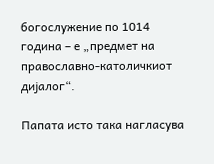богослужение по 1014 година – е „предмет на православно-католичкиот дијалог“.

Папата исто така нагласува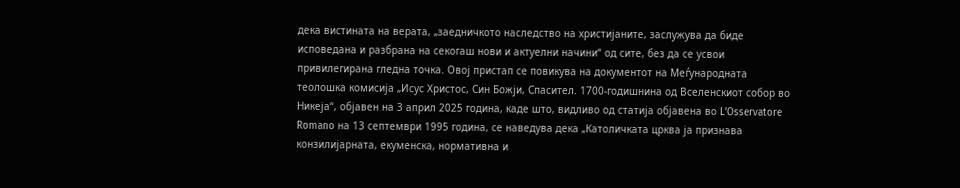дека вистината на верата, „заедничкото наследство на христијаните, заслужува да биде исповедана и разбрана на секогаш нови и актуелни начини“ од сите, без да се усвои привилегирана гледна точка. Овој пристап се повикува на документот на Меѓународната теолошка комисија „Исус Христос, Син Божји, Спасител. 1700-годишнина од Вселенскиот собор во Никеја“, објавен на 3 април 2025 година, каде што, видливо од статија објавена во L’Osservatore Romano на 13 септември 1995 година, се наведува дека „Католичката црква ја признава конзилијарната, екуменска, нормативна и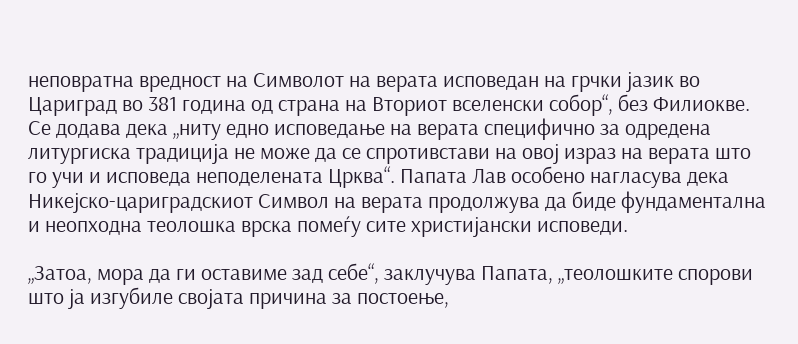неповратна вредност на Символот на верата исповедан на грчки јазик во Цариград во 381 година од страна на Вториот вселенски собор“, без Филиокве. Се додава дека „ниту едно исповедање на верата специфично за одредена литургиска традиција не може да се спротивстави на овој израз на верата што го учи и исповеда неподелената Црква“. Папата Лав особено нагласува дека Никејско-цариградскиот Символ на верата продолжува да биде фундаментална и неопходна теолошка врска помеѓу сите христијански исповеди.

„Затоа, мора да ги оставиме зад себе“, заклучува Папата, „теолошките спорови што ја изгубиле својата причина за постоење,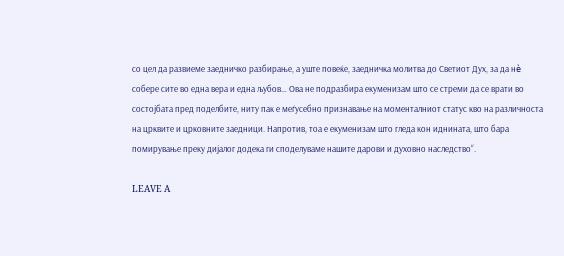со цел да развиеме заедничко разбирање, а уште повеќе, заедничка молитва до Светиот Дух, за да нè собере сите во една вера и една љубов… Ова не подразбира екуменизам што се стреми да се врати во состојбата пред поделбите, ниту пак е меѓусебно признавање на моменталниот статус кво на различноста на црквите и црковните заедници. Напротив, тоа е екуменизам што гледа кон иднината, што бара помирување преку дијалог додека ги споделуваме нашите дарови и духовно наследство“.

LEAVE A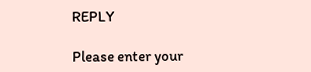REPLY

Please enter your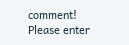comment!
Please enter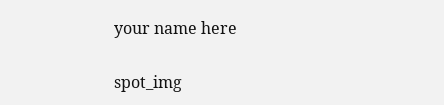your name here

spot_img